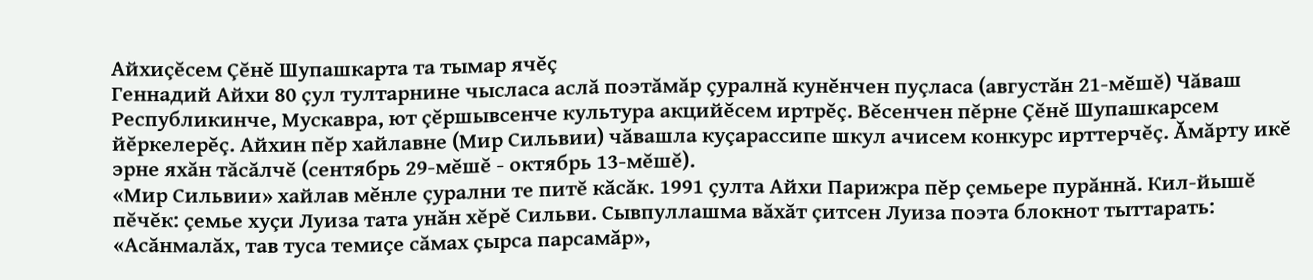Айхиçĕсем Çĕнĕ Шупашкарта та тымар ячĕç
Геннадий Айхи 80 çул тултарнине чысласа аслă поэтăмăр çуралнă кунĕнчен пуçласа (августăн 21-мĕшĕ) Чăваш Республикинче, Мускавра, ют çĕршывсенче культура акцийĕсем иртрĕç. Вĕсенчен пĕрне Çĕнĕ Шупашкарсем йĕркелерĕç. Айхин пĕр хайлавне (Мир Сильвии) чăвашла куçарассипе шкул ачисем конкурс ирттерчĕç. Ăмăрту икĕ эрне яхăн тăсăлчĕ (сентябрь 29-мĕшĕ - октябрь 13-мĕшĕ).
«Мир Сильвии» хайлав мĕнле çурални те питĕ кăсăк. 1991 çулта Айхи Парижра пĕр çемьере пурăннă. Кил-йышĕ пĕчĕк: çемье хуçи Луиза тата унăн хĕрĕ Сильви. Сывпуллашма вăхăт çитсен Луиза поэта блокнот тыттарать: «Асăнмалăх, тав туса темиçе сăмах çырса парсамăр»,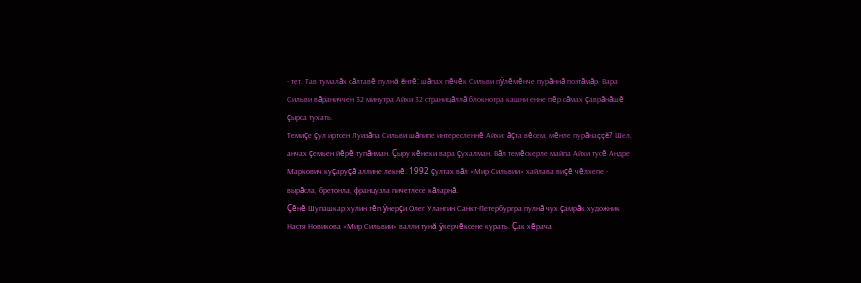- тет. Тав тумалăх сăлтавĕ пулнă ĕнтĕ: шăпах пĕчĕк Сильви пÿлĕмĕнче пурăннă поэтăмăр. Вара Сильви вăраниччен 32 минутра Айхи 32 страницăллă блокнотра кашни енне пĕр сăмах çаврăнăшĕ çырса тухать.
Темиçе çул иртсен Луизăпа Сильви шăпипе интересленнĕ Айхи: ăçта вĕсем, мĕнле пурăнаççĕ? Шел, анчах çемьен йĕрĕ тупăнман. Çыру кĕнеки вара çухалман. Вăл темĕскерле майпа Айхи тусĕ Андре Маркович куçаруçă аллине лекнĕ. 1992 çултах вăл «Мир Сильвии» хайлава виçĕ чĕлхепе - вырăсла, бретонла, французла пичетлесе кăларнă.
Çĕнĕ Шупашкар хулин тĕп ÿнерçи Олег Улангин Санкт-Петербургра пулнă чух çамрăк художник Настя Новикова «Мир Сильвии» валли тунă ÿкерчĕксене курать. Çак хĕрача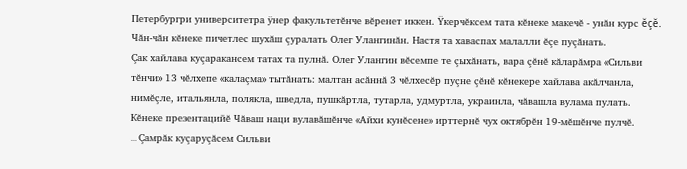Петербургри университетра ÿнер факультетĕнче вĕренет иккен. Ÿкерчĕксем тата кĕнеке макечĕ - унăн курс ĕçĕ. Чăн-чăн кĕнеке пичетлес шухăш çуралать Олег Улангинăн. Настя та хаваспах малалли ĕçе пуçăнать.
Çак хайлава куçаракансем татах та пулнă. Олег Улангин вĕсемпе те çыхăнать, вара çĕнĕ кăларăмра «Сильви тĕнчи» 13 чĕлхепе «калаçма» тытăнать: малтан асăннă 3 чĕлхесĕр пуçне çĕнĕ кĕнекере хайлава акăлчанла, нимĕçле, итальянла, полякла, шведла, пушкăртла, тутарла, удмуртла, украинла, чăвашла вулама пулать. Кĕнеке презентацийĕ Чăваш наци вулавăшĕнче «Айхи кунĕсене» ирттернĕ чух октябрĕн 19-мĕшĕнче пулчĕ.
... Çамрăк куçаруçăсем Сильви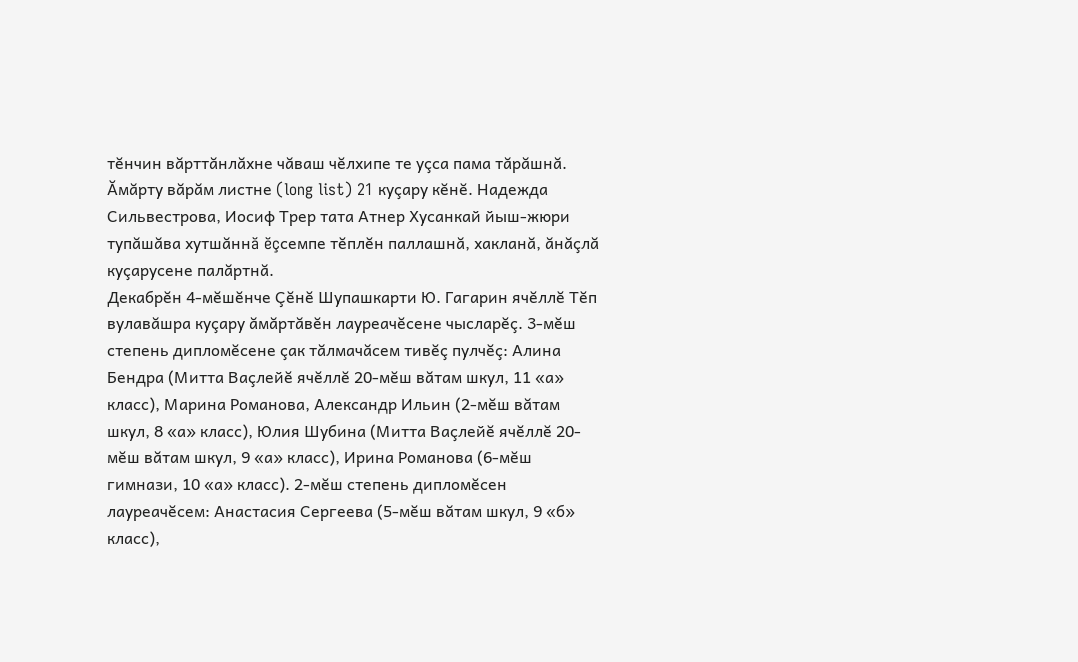тĕнчин вăрттăнлăхне чăваш чĕлхипе те уçса пама тăрăшнă. Ăмăрту вăрăм листне (long list) 21 куçару кĕнĕ. Надежда Сильвестрова, Иосиф Трер тата Атнер Хусанкай йыш-жюри тупăшăва хутшăннă ĕçсемпе тĕплĕн паллашнă, хакланă, ăнăçлă куçарусене палăртнă.
Декабрĕн 4-мĕшĕнче Çĕнĕ Шупашкарти Ю. Гагарин ячĕллĕ Тĕп вулавăшра куçару ăмăртăвĕн лауреачĕсене чысларĕç. 3-мĕш степень дипломĕсене çак тăлмачăсем тивĕç пулчĕç: Алина Бендра (Митта Ваçлейĕ ячĕллĕ 20-мĕш вăтам шкул, 11 «а» класс), Марина Романова, Александр Ильин (2-мĕш вăтам шкул, 8 «а» класс), Юлия Шубина (Митта Ваçлейĕ ячĕллĕ 20-мĕш вăтам шкул, 9 «а» класс), Ирина Романова (6-мĕш гимнази, 10 «а» класс). 2-мĕш степень дипломĕсен лауреачĕсем: Анастасия Сергеева (5-мĕш вăтам шкул, 9 «б» класс),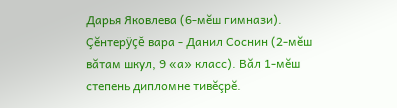Дарья Яковлева (6-мĕш гимнази). Çĕнтерÿçĕ вара - Данил Соснин (2-мĕш вăтам шкул, 9 «а» класс). Вăл 1-мĕш степень дипломне тивĕçрĕ.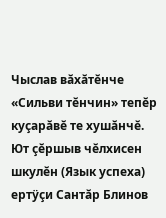Чыслав вăхăтĕнче «Сильви тĕнчин» тепĕр куçарăвĕ те хушăнчĕ. Ют çĕршыв чĕлхисен шкулĕн (Язык успеха) ертÿçи Сантăр Блинов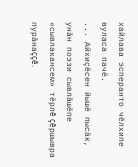хайлава эсперанто чĕлхипе вуласа пачĕ.
... Айхиçĕсен йышĕ пысăк, унăн поэзи сывлăшĕпе «сывлакансем» тĕрлĕ çĕршывра пурăнаççĕ.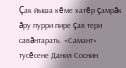Çак йыша кĕме хатĕр çамрăк ăру пурри пире çав тери савăнтарать. «Самант» тусĕсене Данил Соснин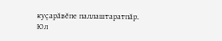куçарăвĕпе паллаштаратпăр.
Юл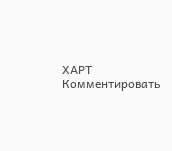ХАРТ
Комментировать